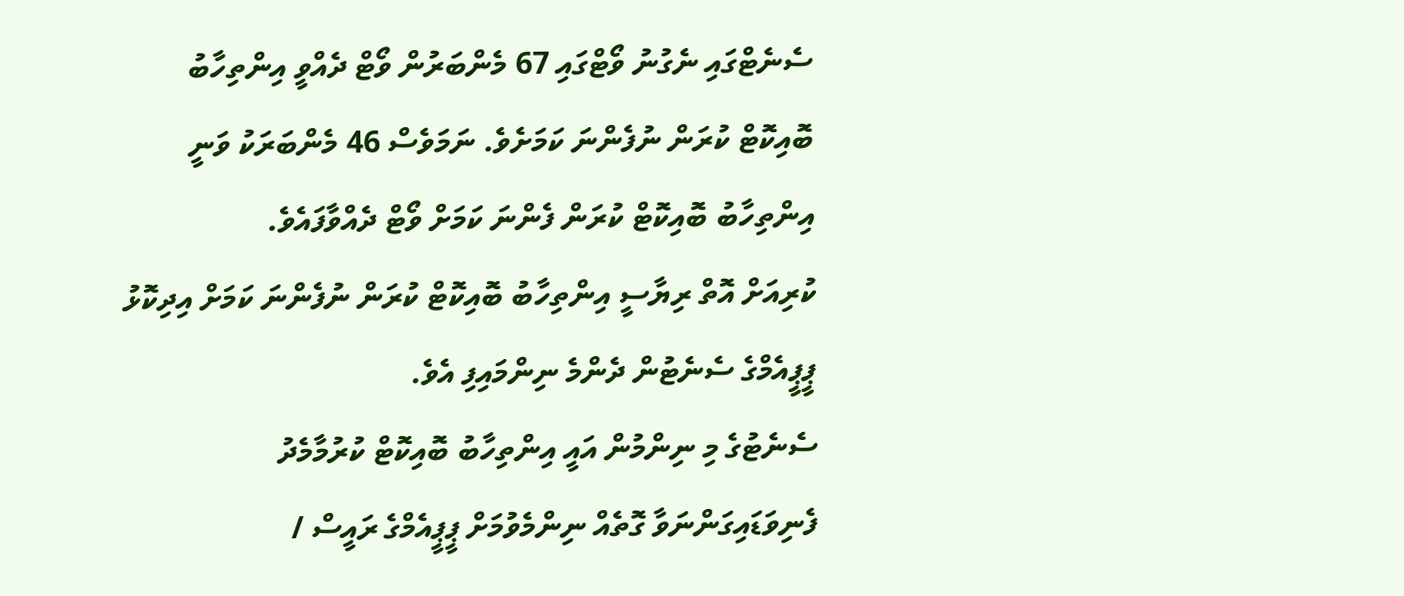ސެނެޓްގައި ނެގުނު ވޯޓްގައި 67 މެންބަރުން ވޯޓް ދެއްވީ އިންތިހާބު ބޮއިކޮޓް ކުރަން ނުފެންނަ ކަމަށެވެ. ނަމަވެސް 46 މެންބަރަކު ވަނީ އިންތިހާބު ބޮއިކޮޓް ކުރަން ފެންނަ ކަމަށް ވޯޓް ދެއްވާފައެވެ.
ކުރިއަށް އޮތް ރިޔާސީ އިންތިހާބު ބޮއިކޮޓް ކުރަން ނުފެންނަ ކަމަށް އިދިކޮޅު ޕީޕީއެމްގެ ސެނެޓުން ދެންމެ ނިންމައިފި އެވެ.
ސެނެޓުގެ މި ނިންމުން އައީ އިންތިހާބު ބޮއިކޮޓް ކުރުމާމެދު ފެނިވަޑައިގަންނަވާ ގޮތެއް ނިންމެވުމަށް ޕީޕީއެމްގެ ރައީސް /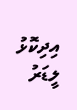އިދިކޮޅު ލީޑަރު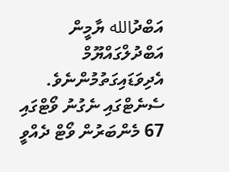އަބްދުالله ޔާމީން އަބްދުލްގައްޔޫމް އެދިވަޑައިގަތުމުންނެވެ. ސެނެޓްގައި ނެގުނު ވޯޓްގައި 67 މެންބަރުން ވޯޓް ދެއްވީ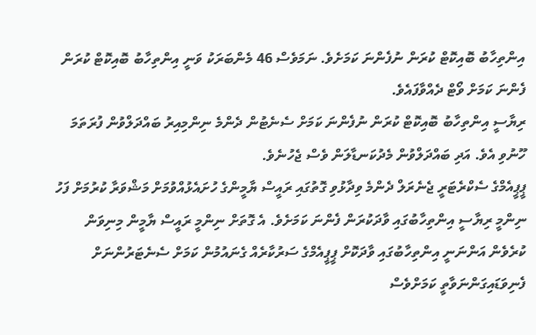އިންތިހާބު ބޮއިކޮޓް ކުރަން ނުފެންނަ ކަމަށެވެ. ނަމަވެސް 46 މެންބަރަކު ވަނީ އިންތިހާބު ބޮއިކޮޓް ކުރަން ފެންނަ ކަމަށް ވޯޓް ދެއްވާފައެވެ.
ރިޔާސީ އިންތިހާބު ބޮއިކޮޓް ކުރަން ނުފެންނަ ކަމަށް ސެނެޓުން ދެންމެ ނިންމިއިރު ބައްދަލްވުން ފުރަތަމަ ހޫނުވި އެވެ. އަދި ބައްދަލްވުން މެދުކަނޑާލަން ވެސް ޖެހުނެވެ.
ޕީޕީއެމްގެ ސެކްރެޓަރީ ޖެނެރަލް ދެންމެ ވިދާޅުވި ގޮތުގައި ރައީސް ޔާމީންގެ ހުށައެޅުއްވުމަށް މަޝްވަރާ ކުރުމަށް ފަހު ނިންމީ ރިޔާސީ އިންތިހާބުގައި ވާދަކުރަން ފެންނަ ކަމަށެވެ. އެ ގޮތަށް ނިންމީ ރައީސް ޔާމީން މިނިވަން ކުރެވެން އަންނަނީ އިންތިހާބުގައި ވާދަކޮށް ޕީޕީއެމްގެ ސަރުކާރެއް ގެނައުމުން ކަމަށް ސެނެޓަރުންނަށް ފެނިވަޑައިގަންނަވާތީ ކަމަށްވެސް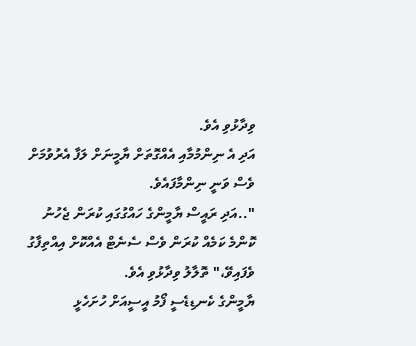ވިދާޅުވި އެވެ.
އަދި އެ ނިންމުމާއި އެއްގޮތަށް ޔާމީނަށް ލަފާ އެރުވުމަށް ވެސް ވަނީ ނިންމާފައެވެ.
"..އަދި ރައީސް ޔާމީންގެ ހައްގުގައި ކުރަން ޖެހުނު ކޮންމެ ކަމެއް ކުރަން ވެސް ސެނެޓް އެއްކޮށް އިއްތިފާގު ވެފައިވޭ،" ތޮލާލު ވިދާޅުވި އެވެ.
ޔާމީންގެ ކެނޑިޑެސީ ފޯމު އީސީއަށް ހުށަހެޅީ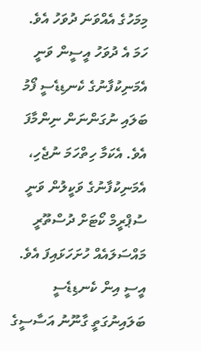މިމަހުގެ އެއްވަނަ ދުވަހު އެވެ. ހަމަ އެ ދުވަހު އީސީން ވަނީ އެމަނިކުފާނުގެ ކެނޑިޑެސީ ފޯމު ބަލައި ނުގަންނަން ނިންމާފަ އެވެ. އެކަމާ ހިތްހަމަ ނުޖެހި، އެމަނިކުފާނުގެ ވަކީލުން ވަނީ ސުޕްރީމް ކޯޓަށް ދުސްތޫރީ މައްސަލައެއް ހުށަހަޅައިފަ އެވެ.
އީސީ އިން ކެނޑިޑެސީ ބަލައިނުގަތީ ގާނޫނު އަސާސީގެ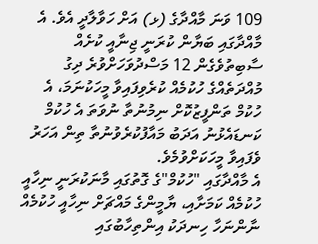109 ވަނަ މާއްދާގެ (ޅ) އަށް ހަވާލާދީ އެވެ. އެ މާއްދާގައި ބަޔާން ކުރަނީ ޖިނާއީ ކުށެއް ސާބިތުވެގެން 12 މަސްދުވަހަށްވުރެ ދިގު މުއްދަތެއްގެ ހުކުމެއް ކުރެވިފައިވާ މީހަކުނަމަ، އެ ހުކުމް ތަންފީޒުކޮށް ނިމުނުތާ ނުވަތަ އެ ހުކުމް ކަނޑައެޅުނު އަދަބު މައާފުކުރެވުނުތާ ތިން އަހަރު ވެފައިވާ މީހަކަށްވުމެވެ.
އެ މާއްދާގައި "ހުކުމް"ގެ ގޮތުގައި މާނަކުރަނީ ނިހާއީ ހުކުމެއް ކަމަށާއި، ޔާމީންގެ މައްޗަށް ނިހާއީ ހުކުމެއް ނާންނަހާ ހިނދަކު އިންތިހާބުގައި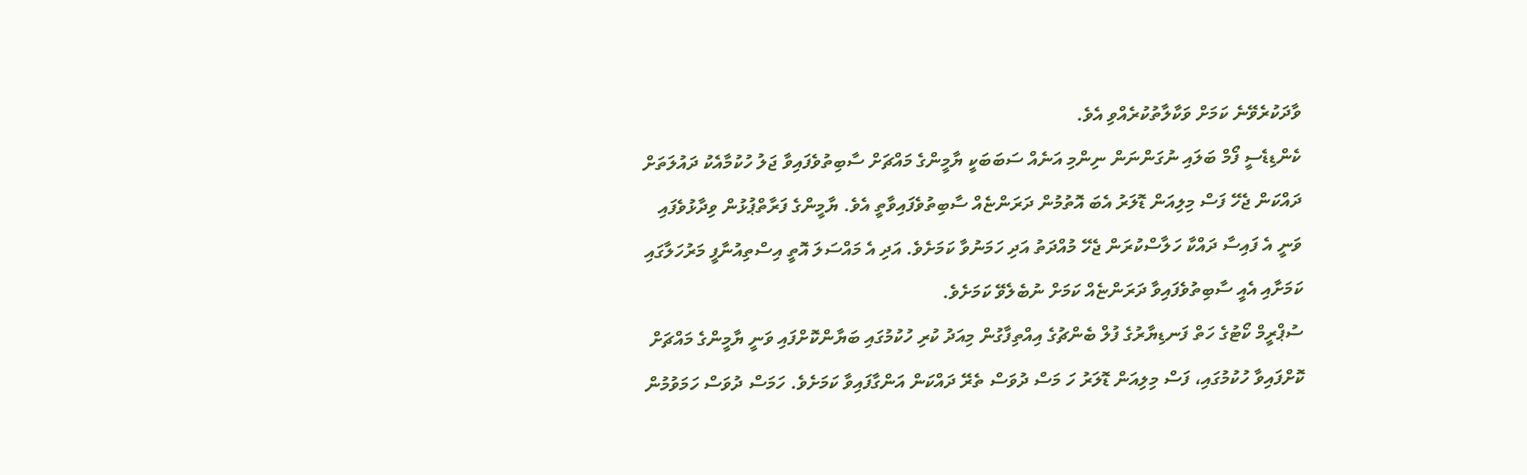ވާދަކުރެވޭނެ ކަމަށް ވަކާލާތުކުރެއްވި އެވެ.
ކެންޑިޑެސީ ފޯމް ބަލައި ނުގަންނަން ނިންމި އަނެއް ސަބަބަކީ ޔާމީންގެ މައްޗަށް ސާބިތުވެފައިވާ ޖަލު ހުކުމާއެކު ދައުލަތަށް ދައްކަން ޖެހޭ ފަސް މިލިއަން ޑޮލަރު އެބަ އޮތުމުން ދަރަންޏެއް ސާބިތުވެފައިވާތީ އެވެ. ޔާމީންގެ ފަރާތްޕުޅުން ވިދާޅުވެފައި ވަނީ އެ ފައިސާ ދައްކާ ހަލާސްކުރަން ޖެހޭ މުއްދަތު އަދި ހަމަނުވާ ކަމަށެވެ. އަދި އެ މައްސަލަ އޮތީ އިސްތިއުނާފީ މަރުހަލާގައި ކަމަށާއި އެއީ ސާބިތުވެފައިވާ ދަރަންޏެއް ކަމަށް ނުބެލެވޭ ކަމަށެވެ.
ސުޕްރީމް ކޯޓުގެ ހަތް ފަނޑިޔާރުގެ ފުލް ބެންޗުގެ އިއްތިފާގުން މިއަދު ކުރި ހުކުމުގައި ބަޔާންކޮށްފައި ވަނީ ޔާމީންގެ މައްޗަށް ކޮށްފައިވާ ހުކުމުގައި، ފަސް މިލިއަން ޑޮލަރު ހަ މަސް ދުވަސް ތެރޭ ދައްކަން އަންގާފައިވާ ކަމަށެވެ. ހަމަސް ދުވަސް ހަމަވުމުން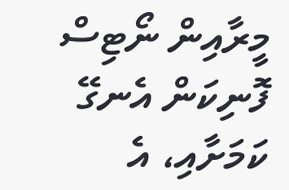މީރާއިން ނޯޓިސް ފޮނިކަން އެނގޭ ކަމަށާއި، އެ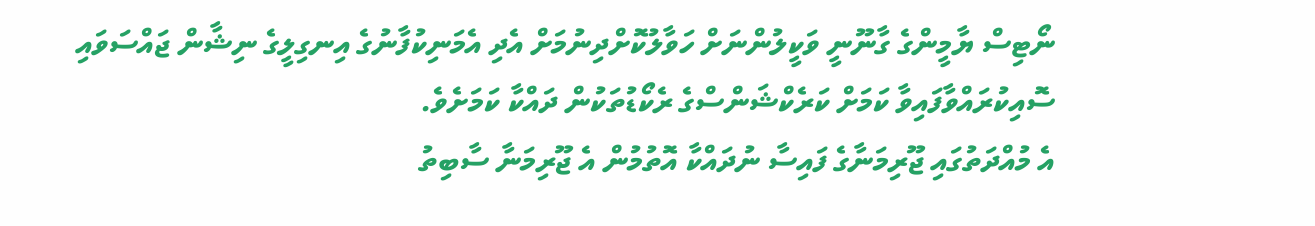ނޯޓިސް ޔާމީންގެ ގާނޫނީ ވަކީލުންނަށް ހަވާލުކޮށްދިނުމަށް އެދި އެމަނިކުފާނުގެ އިނގިލީގެ ނިޝާން ޖައްސަވައި ސޮއިކުރައްވާފައިވާ ކަމަށް ކަރެކްޝަންސްގެ ރެކޯޑުތަކުން ދައްކާ ކަމަށެވެ.
އެ މުއްދަތުގައި ޖޫރިމަނާގެ ފައިސާ ނުދައްކާ އޮތުމުން އެ ޖޫރިމަނާ ސާބިތު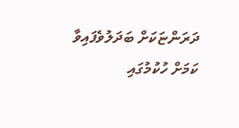ދަރަންޏަކަށް ބަދަލުވެފައިވާ ކަމަށް ހުކުމުގައި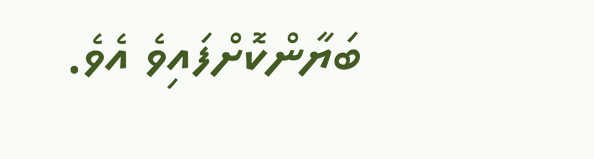ބަޔާންކޮށްފައިވެ އެވެ.